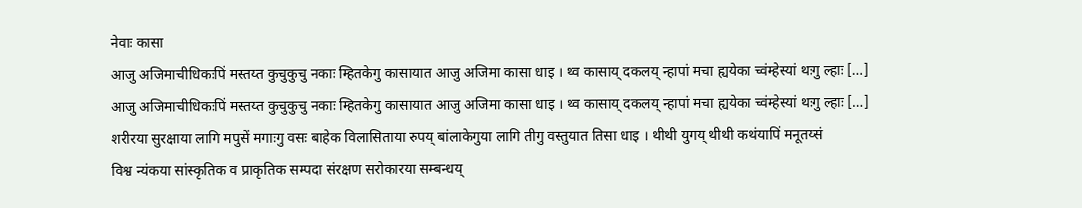नेवाः कासा
आजु अजिमाचीधिकःपिं मस्तय्त कुचुकुचु नकाः म्हितकेगु कासायात आजु अजिमा कासा धाइ । थ्व कासाय् दकलय् न्हापां मचा ह्ययेका च्वंम्हेस्यां थःगु ल्हाः […]
आजु अजिमाचीधिकःपिं मस्तय्त कुचुकुचु नकाः म्हितकेगु कासायात आजु अजिमा कासा धाइ । थ्व कासाय् दकलय् न्हापां मचा ह्ययेका च्वंम्हेस्यां थःगु ल्हाः […]
शरीरया सुरक्षाया लागि मपुसें मगाःगु वसः बाहेक विलासिताया रुपय् बांलाकेगुया लागि तीगु वस्तुयात तिसा धाइ । थीथी युगय् थीथी कथंयापिं मनूतय्सं
विश्व न्यंकया सांस्कृतिक व प्राकृतिक सम्पदा संरक्षण सरोकारया सम्बन्धय्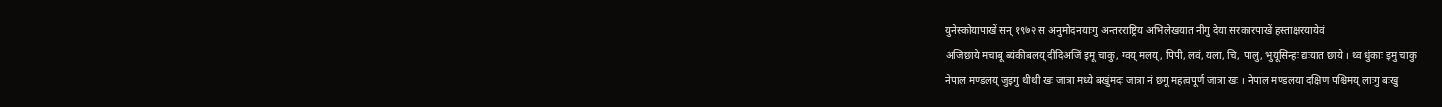युनेस्कोयापाखें सन् १९७२ स अनुमोदनयाःगु अन्तरराष्ट्रिय अभिलेखयात नीगु देया सरकारपाखें हस्ताक्षरयायेवं
अजिछाये मचाबू ब्यंकीबलय् दीदिअजिं इमू चाकु, ग्वय् मलय्, पिपी, लवं, यला, चि, पालु, भुयूसिन्हः द्यःयात छाये । थ्व धुंकाः इमु चाकु
नेपाल मण्डलय् जुइगु थीथी खः जात्रा मध्ये बखुंमदः जात्रा नं छगू महत्वपूर्ण जात्रा खः । नेपाल मण्डलया दक्षिण पश्चिमय् लाःगु बःखु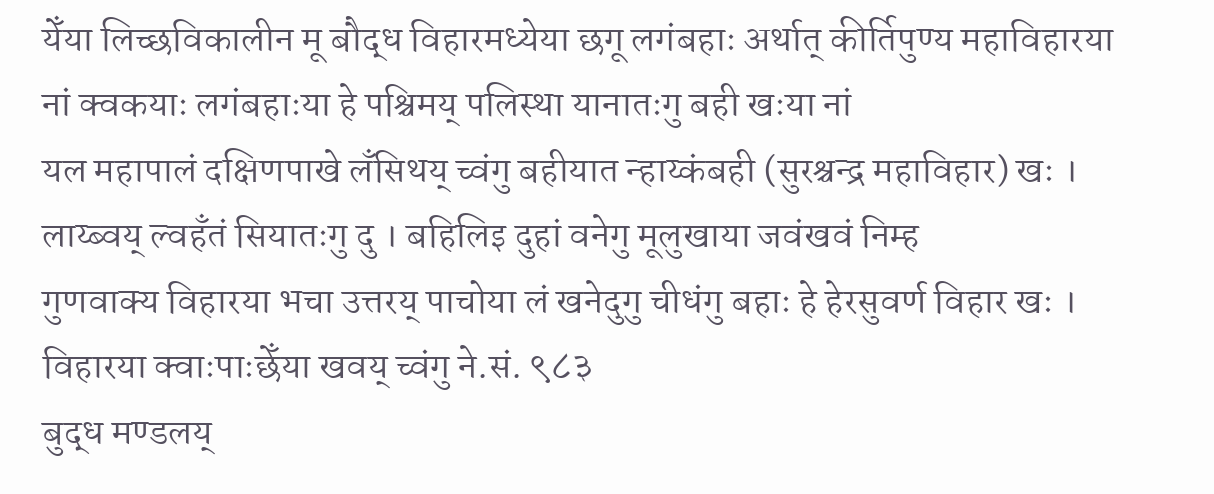येँया लिच्छविकालीन मू बौद्ध विहारमध्येया छगू लगंबहाः अर्थात् कीर्तिपुण्य महाविहारया नां क्वकयाः लगंबहाःया हे पश्चिमय् पलिस्था यानातःगु बही खःया नां
यल महापालं दक्षिणपाखे लँसिथय् च्वंगु बहीयात न्हाय्कंबही (सुरश्चन्द्र महाविहार) खः । लाय्ब्वय् ल्वहँतं सियातःगु दु । बहिलिइ दुहां वनेगु मूलुखाया जवंखवं निम्ह
गुणवाक्य विहारया भचा उत्तरय् पाचोया लं खनेदुगु चीधंगु बहाः हे हेरसुवर्ण विहार खः । विहारया क्वाःपाःछेँया खवय् च्वंगु ने.सं. ९८३
बुद्ध मण्डलय्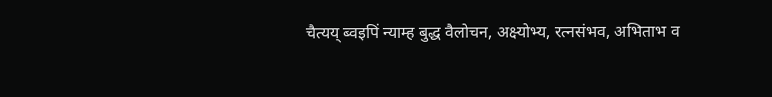चैत्यय् ब्वइपिं न्याम्ह बुद्ध वैलोचन, अक्ष्योभ्य, रत्नसंभव, अभिताभ व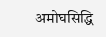अमोघसिद्धि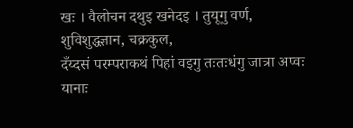खः । वैलोचन दथुइ खनेदइ । तुयूगु वर्ण, शुविशुद्धज्ञान, चक्रकुल,
दँय्दसं परम्पराकथं पिहां वइगु तःतःधंगु जात्रा अप्वः यानाः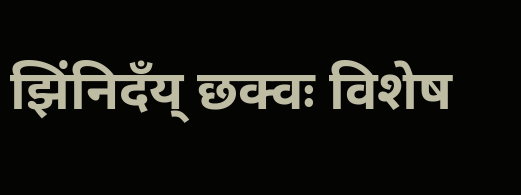झिंनिदँय् छक्वः विशेष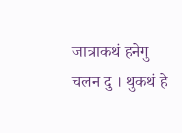जात्राकथं हनेगु चलन दु । थुकथं हे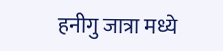हनीगु जात्रा मध्ये